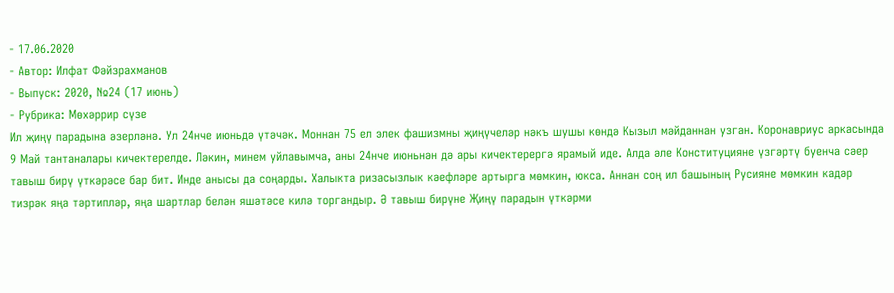- 17.06.2020
- Автор: Илфат Фәйзрахманов
- Выпуск: 2020, №24 (17 июнь)
- Рубрика: Мөхәррир сүзе
Ил җиңү парадына әзерләнә. Ул 24нче июньдә үтәчәк. Моннан 75 ел элек фашизмны җиңүчеләр нәкъ шушы көндә Кызыл мәйданнан узган. Коронавриус аркасында 9 Май тантаналары кичектерелде. Ләкин, минем уйлавымча, аны 24нче июньнән дә ары кичектерергә ярамый иде. Алда әле Конституцияне үзгәртү буенча сәер тавыш бирү үткәрәсе бар бит. Инде анысы да соңарды. Халыкта ризасызлык кәефләре артырга мөмкин, юкса. Аннан соң ил башының Русияне мөмкин кадәр тизрәк яңа тәртипләр, яңа шартлар белән яшәтәсе килә торгандыр. Ә тавыш бирүне Җиңү парадын үткәрми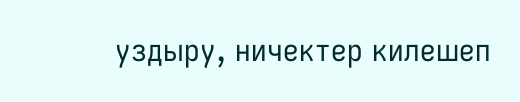уздыру, ничектер килешеп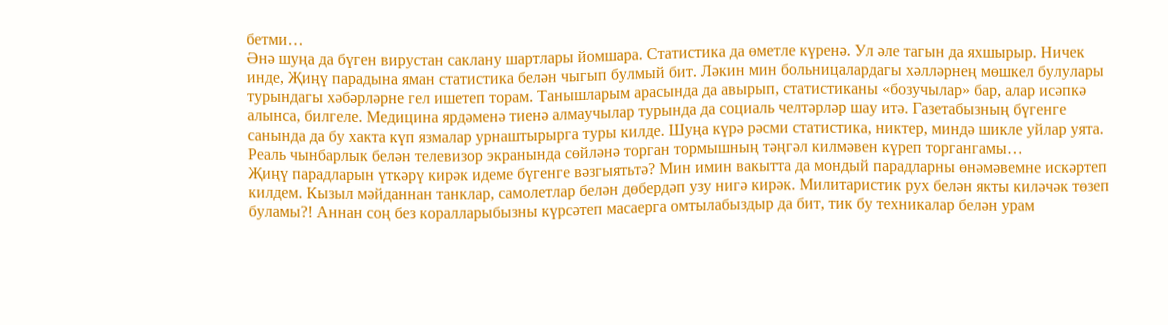бетми…
Әнә шуңа да бүген вирустан саклану шартлары йомшара. Статистика да өметле күренә. Ул әле тагын да яхшырыр. Ничек инде, Җиңү парадына яман статистика белән чыгып булмый бит. Ләкин мин больницалардагы хәлләрнең мөшкел булулары турындагы хәбәрләрне гел ишетеп торам. Танышларым арасында да авырып, статистиканы «бозучылар» бар, алар исәпкә алынса, билгеле. Медицина ярдәменә тиенә алмаучылар турында да социаль челтәрләр шау итә. Газетабызның бүгенге санында да бу хакта күп язмалар урнаштырырга туры килде. Шуңа күрә рәсми статистика, никтер, миндә шикле уйлар уята. Реаль чынбарлык белән телевизор экранында сөйләнә торган тормышның тәңгәл килмәвен күреп торгангамы…
Җиңү парадларын үткәрү кирәк идеме бүгенге вәзгыятьтә? Мин имин вакытта да мондый парадларны өнәмәвемне искәртеп килдем. Кызыл мәйданнан танклар, самолетлар белән дөбердәп узу нигә кирәк. Милитаристик рух белән якты киләчәк төзеп буламы?! Аннан соң без коралларыбызны күрсәтеп масаерга омтылабыздыр да бит, тик бу техникалар белән урам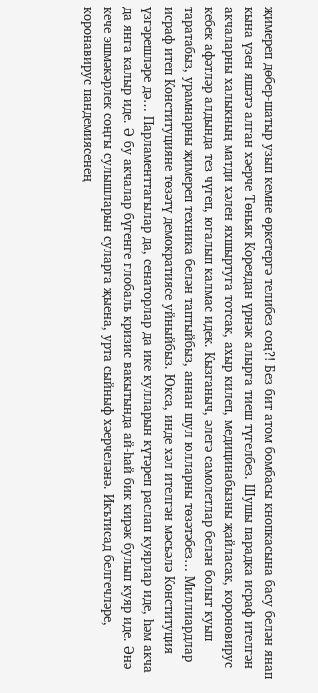җимереп дөбер-шатыр узып кемне өркетергә телибез соң?! Без бит атом бомбасы кнопкасына басу белән янап кына үзен яшәтә алган хәерче Төньяк Кореядан үрнәк алырга тиеш түгелбез. Шушы парадка исраф ителгән акчаларны халыкның матди хәлен яхшыртуга тотсак, ахыр килеп, медицинабызны җайласак, короновирус кебек афәтләр алдында тез чүгеп, югалып калмас идек. Кызганыч, әлегә самолетлар белән болыт куып таратабыз, урамнарны җимереп техника белән таптыйбыз, аннан шул юлларны төзәтәбез… Миллиардлар исраф итеп Конституцияне төзәтү демократиясе уйныйбыз. Юкса, инде хәл ителгән мәсьәлә Конституция үзгәрешләре дә… Парламенттагылар да, сенаторлар да ике кулларын күтәреп раслап куярлар иде, һәм акча да янга калыр иде. Ә бу акчалар бүгенге глобаль кризис вакытында ай-һай бик кирәк булып куяр иде. Әнә кече эшмәкәрлек соңгы сулышларын суларга җыена, урта сыйныф хәерчеләнә. Икътисад белгечләре, коронавирус пандемиясенең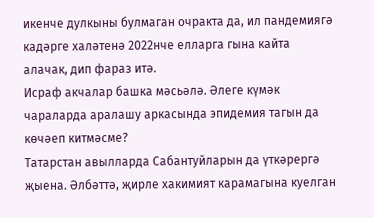икенче дулкыны булмаган очракта да, ил пандемиягә кадәрге халәтенә 2022нче елларга гына кайта алачак, дип фараз итә.
Исраф акчалар башка мәсьәлә. Әлеге күмәк чараларда аралашу аркасында эпидемия тагын да көчәеп китмәсме?
Татарстан авылларда Сабантуйларын да үткәрергә җыена. Әлбәттә, җирле хакимият карамагына куелган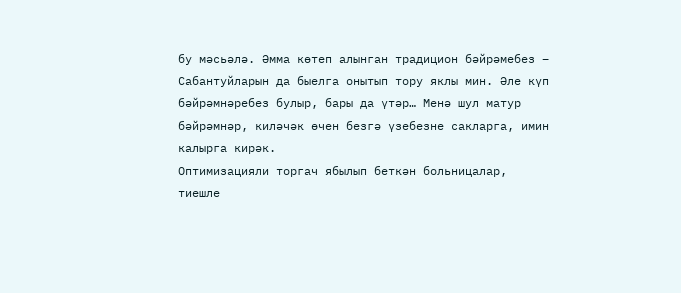бу мәсьәлә. Әмма көтеп алынган традицион бәйрәмебез – Сабантуйларын да быелга онытып тору яклы мин. Әле күп бәйрәмнәребез булыр, бары да үтәр… Менә шул матур бәйрәмнәр, киләчәк өчен безгә үзебезне сакларга, имин калырга кирәк.
Оптимизацияли торгач ябылып беткән больницалар, тиешле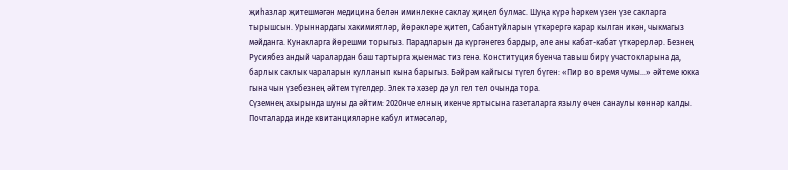җиһазлар җитешмәгән медицина белән иминлекне саклау җиңел булмас. Шуңа күрә һәркем үзен үзе сакларга тырышсын. Урыннардагы хакимиятләр, йөрәкләре җитеп, Сабантуйларын үткәрергә карар кылган икән, чыкмагыз мәйданга. Кунакларга йөрешми торыгыз. Парадларын да күргәнегез бардыр, әле аны кабат-кабат үткәрерләр. Безнең Русиябез андый чаралардан баш тартырга җыенмас тиз генә. Конституция буенча тавыш бирү участокларына да, барлык саклык чараларын кулланып кына барыгыз. Бәйрәм кайгысы түгел бүген: «Пир во время чумы…» әйтеме юкка гына чын үзебезнең әйтем түгелдер. Элек тә хәзер дә ул гел тел очында тора.
Сүземнең ахырында шуны да әйтим: 2020нче елның икенче яртысына газеталарга язылу өчен санаулы көннәр калды. Почталарда инде квитанцияләрне кабул итмәсәләр,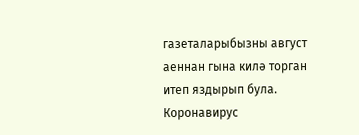газеталарыбызны август аеннан гына килә торган итеп яздырып була. Коронавирус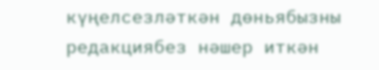күңелсезләткән дөньябызны редакциябез нәшер иткән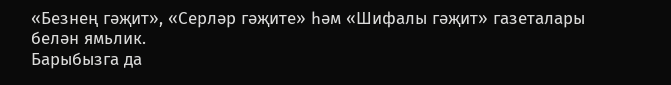«Безнең гәҗит», «Серләр гәҗите» һәм «Шифалы гәҗит» газеталары белән ямьлик.
Барыбызга да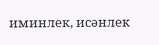иминлек, исәнлек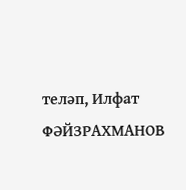теләп, Илфат ФӘЙЗРАХМАНОВ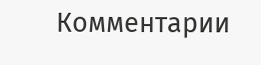Комментарии